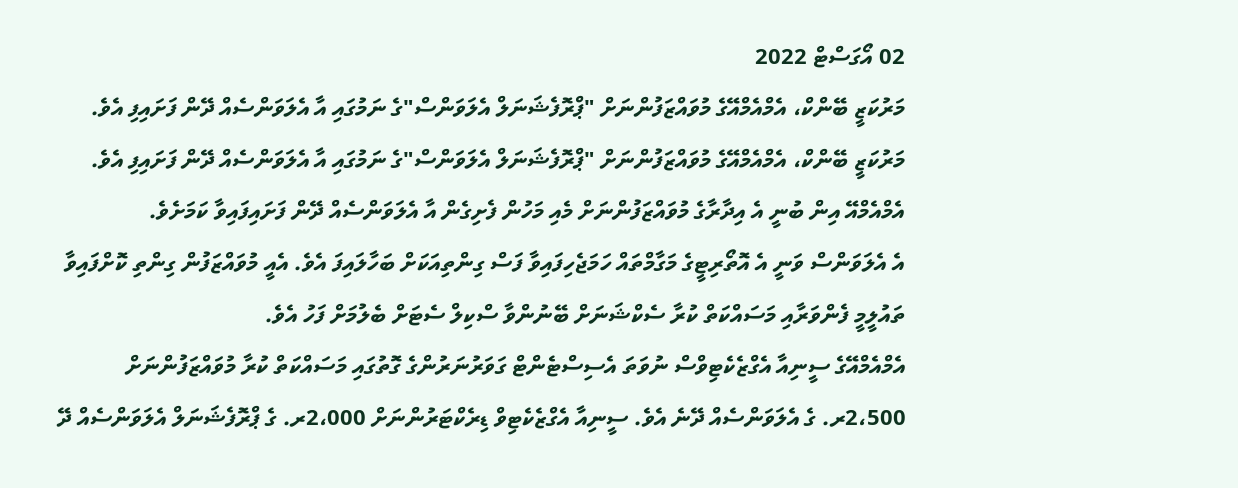02 އޯގަސްޓް 2022
މަރުކަޒީ ބޭންކް، އެމްއެމްއޭގެ މުވައްޒަފުންނަށް "ޕްރޮފެޝަނަލް އެލަވަންސް"ގެ ނަމުގައި އާ އެލަވަންސެއް ދޭން ފަށައިފި އެވެ.
މަރުކަޒީ ބޭންކް، އެމްއެމްއޭގެ މުވައްޒަފުންނަށް "ޕްރޮފެޝަނަލް އެލަވަންސް"ގެ ނަމުގައި އާ އެލަވަންސެއް ދޭން ފަށައިފި އެވެ.
އެމްއެމްއޭ އިން ބުނީ އެ އިދާރާގެ މުވައްޒަފުންނަށް މެއި މަހުން ފެށިގެން އާ އެލަވަންސެއް ދޭން ފަށައިފައިވާ ކަމަށެވެ.
އެ އެލަވަންސް ވަނީ އެ އޮތޯރިޓީގެ މަގާމްތައް ހަމަޖެހިފައިވާ ފަސް ގިންތިއަކަށް ބަހާލައިފަ އެވެ. އެއީ މުވައްޒަފުން ގިންތި ކޮށްފައިވާ ތައުލީމީ ފެންވަރާއި މަސައްކަތް ކުރާ ސެކްޝަނަށް ބޭނުންވާ ސްކިލް ސެޓަށް ބެލުމަށް ފަހު އެވެ.
އެމްއެމްއޭގެ ސީނިއާ އެގްޒެކެޓިވްސް ނުވަތަ އެސިސްޓެންޓް ގަވަރުނަރުންގެ ގޮތުގައި މަސައްކަތް ކުރާ މުވައްޒަފުންނަށް 2،500ރ. ގެ އެލަވަންސެއް ދޭނެ އެވެ. ސީނިއާ އެގްޒެކެޓިވް ޑިރެކްޓަރުންނަށް 2،000ރ. ގެ ޕްރޮފެޝަނަލް އެލަވަންސެއް ދޭ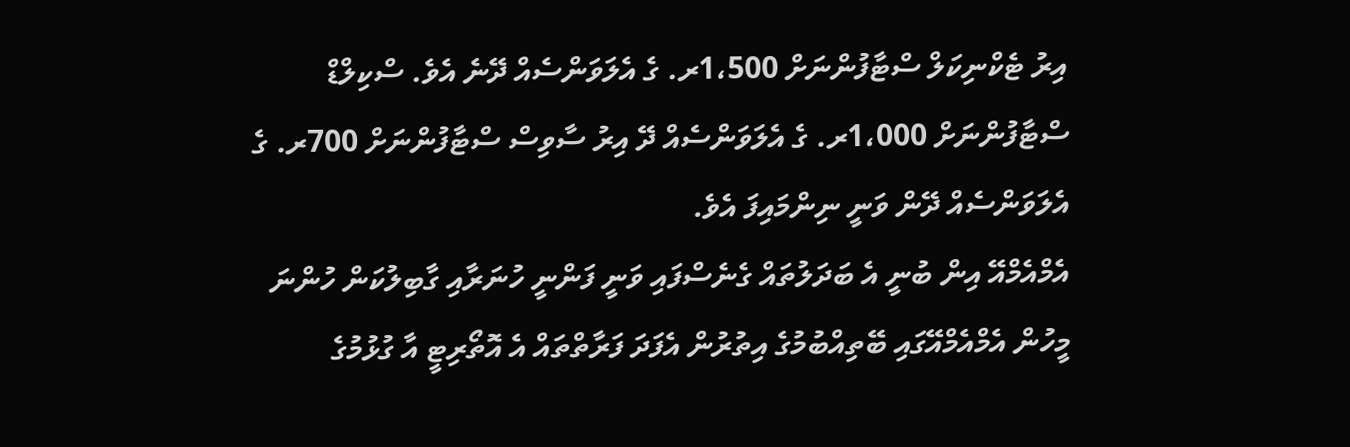އިރު ޓެކްނިކަލް ސްޓާފުންނަށް 1،500ރ. ގެ އެލަވަންސެއް ދޭނެ އެވެ. ސްކިލްޑް ސްޓާފުންނަށް 1،000ރ. ގެ އެލަވަންސެއް ދޭ އިރު ސާވިސް ސްޓާފުންނަށް 700ރ. ގެ އެލަވަންސެއް ދޭން ވަނީ ނިންމައިފަ އެވެ.
އެމްއެމްއޭ އިން ބުނީ އެ ބަދަލުތައް ގެނެސްފައި ވަނީ ފަންނީ ހުނަރާއި ގާބިލުކަން ހުންނަ މީހުން އެމްއެމްއޭގައި ބޭތިއްބުމުގެ އިތުރުން އެފަދަ ފަރާތްތައް އެ އޮތޯރިޓީ އާ ގުޅުމުގެ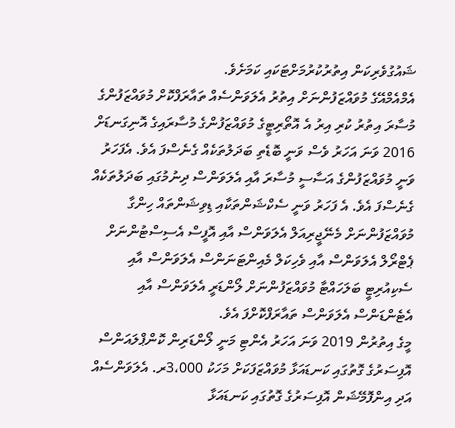ޝައުގުވެރިކަން އިތުރުކުރުމަށްޓަކައި ކަމަށެވެ.
އެމްއެމްއޭގެ މުވައްޒަފުންނަށް އިތުރު އެލަވަންސެއް ތައާރަފްކޮށް މުވައްޒަފުންގެ މުސާރަ އިތުރު ކުރި އިރު އެ އޮތޯރިޓީގެ މުވައްޒަފުންގެ މުސާރައިގެ އޮނިގަނޑަށް 2016 ވަނަ އަހަރު ވެސް ވަނީ ބޮޑެތި ބަދަލުތަކެއް ގެނެސްފަ އެވެ. އެފަހަރު ވަނީ މުވައްޒަފުންގެ އަސާސީ މުސާރަ އާއި އެލަވަންސް ދިނުމުގައި ބަދަލުތަކެއް ގެނެސްފަ އެވެ. އެ ފަހަރު ވަނީ ސެކްޝަންތަކާއި ޑިވިޝަންތައް ހިންގާ މުވައްޒަފުންނަށް މެނޭޖީރިއަލް އެލަވަންސް އާއި އޮފީސް އެސިސްޓުންނަށް ޕެޓްރޯލް އެލަވަންސް އާއި ވެހިކަލް މެއިންޓަނަންސް އެލަވަންސް އާއި ސެކިއުރިޓީ ބަލަހައްޓާ މުވައްޒަފުންނަށް ލޯންޑަރީ އެލަވަންސް އާއި އެޓެންޑަންސް އެލަވަންސް ތައާރަފްކޮށްފަ އެވެ.
މީގެ އިތުރުން 2019 ވަނަ އަހަރު އެންޓި މަނީ ލޯންޑަރިން ކޮންޕްލައަންސް އޮފިސަރުގެ ގޮތުގައި ކަނޑައަޅާ މުވައްޒަފަކަށް މަހަކު 3،000ރ. އެލަވަންސެއް އަދި އިންފޮމޭޝަން އޮފިސަރުގެ ގޮތުގައި ކަނޑައަޅާ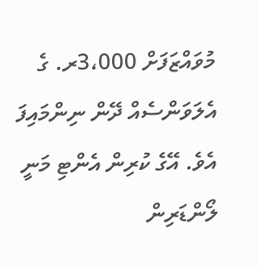މުވައްޒަފަށް 3،000ރ. ގެ އެލަވަންސެއް ދޭން ނިންމައިފަ އެވެ. އޭގެ ކުރިން އެންޓި މަނީ ލޯންޑަރިން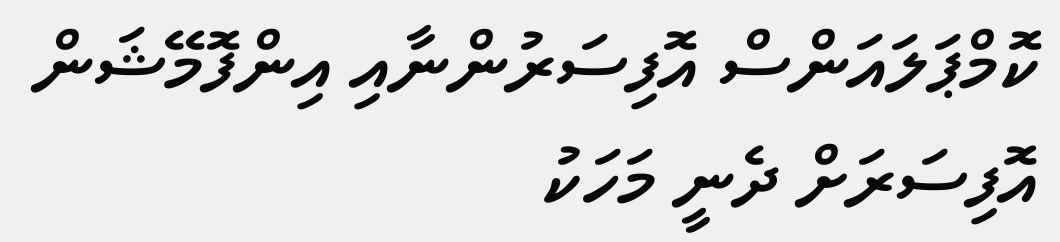ކޮމްޕަލައަންސް އޮފިސަރުންނާއި އިންފޮމޭޝަން އޮފިސަރަށް ދެނީ މަހަކު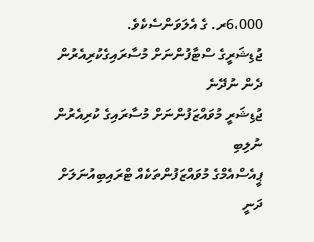6،000ރ. ގެ އެލަވަންސެކެވެ.
ޖުޑިޝަރީގެ ސްޓާފުންނަށް މުސާރައިގެކުރިއެރުން ދެން ނުދޭނެ
ޖުޑިޝަރީ މުވައްޒަފުންނަށް މުސާރައިގެ ކުރިއެރުން ނުލިބި
ޕީއެސްއެމްގެ މުވައްޒަފުންތަކެއް ޓްރައިބިއުނަލަށް ދަނީ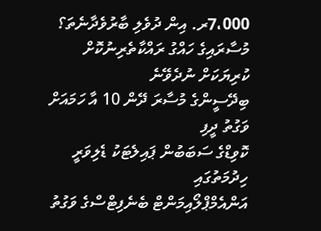7،000ރ. އިން ދުވެލި ބާރުވެދާނެތަ؟
މުސާރައިގެ ހައްގު ރައްކާތެރިނުކޮށް ކުރިޔަކަށް ނުދެވޭނެ
ބިދޭސީންގެ މުސާރަ ދޭން 10 އާ ހަމައަށް ވަގުތު ދީފި
ކޮވިޑްގެ ސަބަބުން ޕައިލެޓަކު ޑެލިވަރީ ހިދުމަތުގައި
އަންއެމްޕްލޯއިމަންޓް ބެނެފިޓްސްގެ ވަގުތު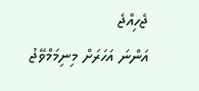ޖެހިއްޖެ
އަންނަ އަހަރަށް މިނިމަމްވޭޖު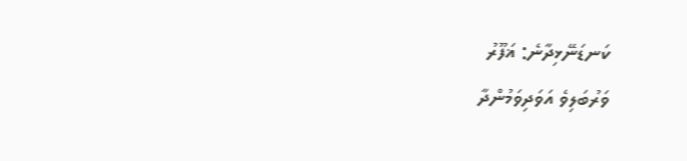ކަނޑަނޭޅިދާނެ: ޣަފޫރު
ވަރުބަލިވެ އަވަދިވަމުންދާ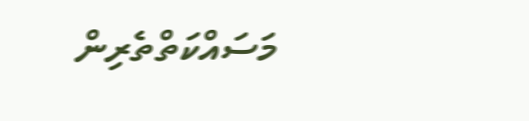މަސައްކަތްތެރިން